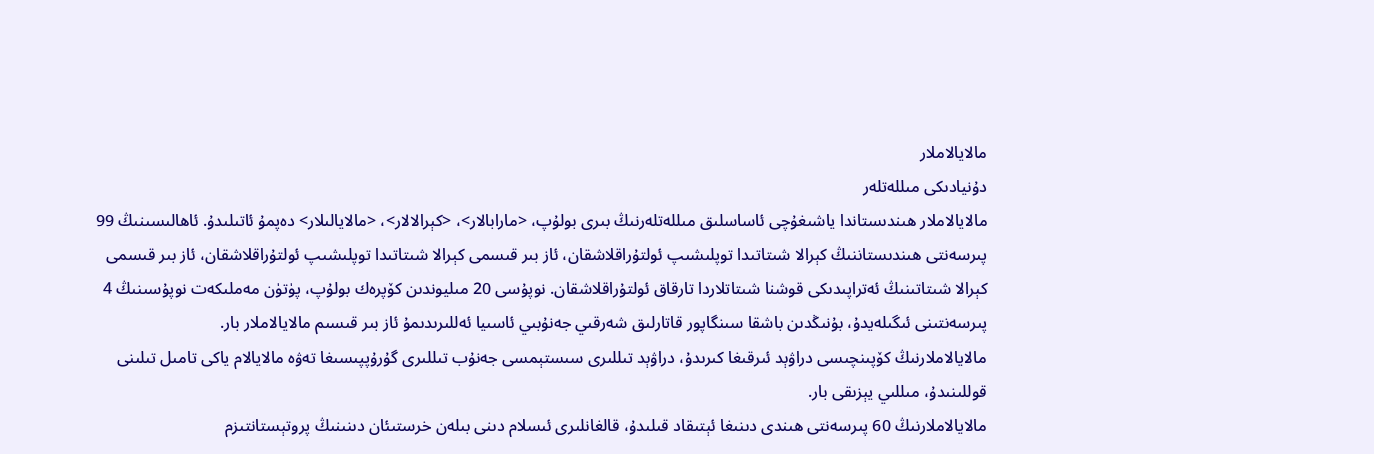مالايالاملار
دۇنيادىكى مىللەتلەر
مالايالاملار ھىندىستاندا ياشىغۇچى ئاساسلىق مىللەتلەرنىڭ بىرى بولۇپ، <مارابالار>، <كېرالالار>، <مالايالىلار> دەپمۇ ئاتىلىدۇ. ئاھالىسىنىڭ 99 پىرسەنتى ھىندىستاننىڭ كېرالا شىتاتىدا توپلىشىپ ئولتۇراقلاشقان، ئاز بىر قىسمى كېرالا شىتاتىدا توپلىشىپ ئولتۇراقلاشقان، ئاز بىر قىسمى كېرالا شىتاتىنىڭ ئەتراپىدىكى قوشنا شىتاتلاردا تارقاق ئولتۇراقلاشقان. نوپۇسى 20 مىليوندىن كۆپرەك بولۇپ، پۈتۈن مەملىكەت نوپۇسىنىڭ 4 پىرسەنتىنى ئىگىلەيدۇ، بۇنىڭدىن باشقا سىنگاپور قاتارلىق شەرقىي جەنۇبىي ئاسىيا ئەللىرىدىمۇ ئاز بىر قىسىم مالايالاملار بار.
مالايالاملارنىڭ كۆپىنچىسى دراۋېد ئىرقىغا كىرىدۇ، دراۋېد تىللىرى سىستېمسى جەنۇب تىللىرى گۇرۇپپىسىغا تەۋە مالايالام ياكى تامىل تىلىنى قوللىنىدۇ، مىللىي يېزىقى بار.
مالايالاملارنىڭ 60 پىرسەنتى ھىندى دىنىغا ئېتىقاد قىلىدۇ، قالغانلىرى ئىسلام دىنى بىلەن خرستىئان دىنىنىڭ پروتېستانتىزم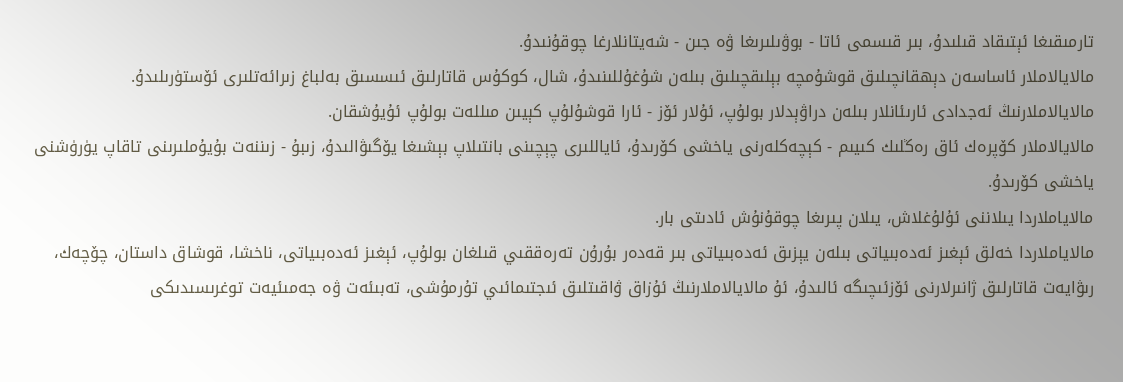تارمىقىغا ئېتىقاد قىلىدۇ، بىر قىسمى ئاتا - بوۋىلىرىغا ۋە جىن - شەيتانلارغا چوقۇنىدۇ.
مالايالاملار ئاساسەن دېھقانچىلىق قوشۇمچە بېلىقچىلىق بىلەن شۇغۇللىنىدۇ، شال، كوكۇس قاتارلىق ئىسسىق بەلباغ زىرائەتلىرى ئۆستۈرىلىدۇ.
مالايالاملارنىڭ ئەجدادى ئارىئانلار بىلەن دراۋېدلار بولۇپ، ئۇلار ئۆز - ئارا قوشۇلۇپ كېيىن مىللەت بولۇپ ئۇيۇشقان.
مالايالاملار كۆپرەك ئاق رەڭلىك كىيىم - كېچەكلەرنى ياخشى كۆرىدۇ، ئاياللىرى چېچىنى بانتىلاپ بېشىغا يۆگىۋالىدۇ، زىبۇ - زىننەت بۇيۇملىرىنى تاقاپ يۈرۈشنى ياخشى كۆرىدۇ.
مالاياملاردا يىلاننى ئۇلۇغلاش، يىلان پىرىغا چوقۇنۇش ئادىتى بار.
مالاياملاردا خەلق ئېغىز ئەدەبىياتى بىلەن يېزىق ئەدەبىياتى بىر قەدەر بۇرۇن تەرەققىي قىلغان بولۇپ، ئېغىز ئەدەبىياتى، ناخشا، قوشاق داستان، چۆچەك، رىۋايەت قاتارلىق ژانىرلارنى ئۆزئىچىگە ئالىدۇ، ئۇ مالايالاملارنىڭ ئۇزاق ۋاقىتلىق ئىجتىمائىي تۇرمۇشى، تەبىئەت ۋە جەمىئيەت توغرىسىدىكى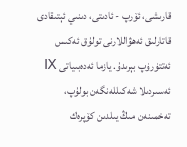قارىشى، ئۆرپ - ئادىتى، دىنىي ئېتىقادى قاتارلىق ئەھۋاللارنى تولۇق ئەكىس ئەتتۈرۈپ بېرىدۇ. يازما ئەدەبىياتى Ⅸ ئەسىردىلا شەكىللەنگەن بولۇپ، تەخمىنەن مىڭ يىلدىن كۆپرەك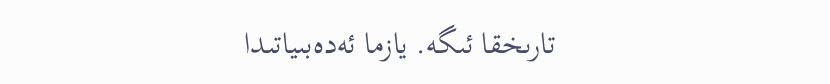تارىخقا ئىگە. يازما ئەدەبىياتىدا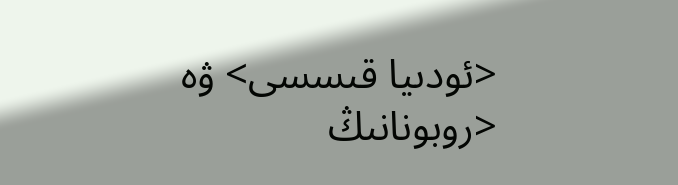<ئودىيا قىسسى> ۋە <روبونانىڭ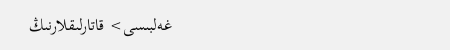غەلبىسى> قاتارلىقلارنىڭ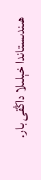ھىندىستاندا خېلىلا داڭقى بار.